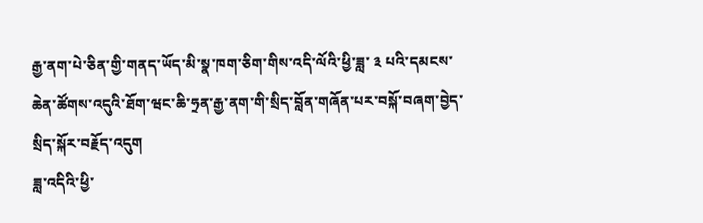རྒྱ་ནག་པེ་ཅིན་གྱི་གནད་ཡོད་མི་སྣ་ཁག་ཅིག་གིས་འདི་ལོའི་ཕྱི་ཟླ་ ༣ པའི་དམངས་ཆེན་ཚོགས་འདུའི་ཐོག་ཝང་ཆི་ཧྲན་རྒྱ་ནག་གི་སྲིད་བློན་གཞོན་པར་བསྐོ་བཞག་བྱེད་སྲིད་སྐོར་བརྗོད་འདུག
ཟླ་འདིའི་ཕྱི་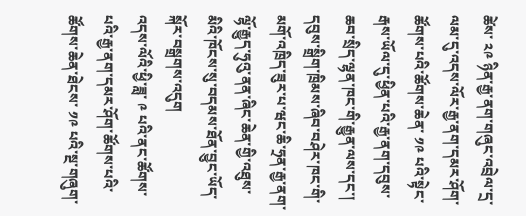ཚེས་ ༢༩ ཉིན་རྒྱ་ནག་གཞུང་འབྲེལ་དྲ་ལམ་དུ་འདས་ལོར་རྒྱ་ནག་དམར་ཤོག་ཚོགས་པའི་ཚོགས་ཆེན་ ༡༩ པའི་སྟེང་རྒས་ཡོལ་དུ་ཕྱིན་པའི་རྒྱ་ནག་དབུས་ཆབ་སྲིད་ལྷན་ཁང་གི་རྒྱུན་ལས་དང་། དབུས་སྒྲིག་ཁྲིམས་ཞིབ་བཤེར་ཁང་གི་མགོ་འཁྲིད་ཟུར་པ་ཝང་ཆི་ཧྲན་རྒྱ་ནག་ལྷོ་རྒྱུད་ཧུའུ་ནན་ཞིང་ཆེན་གྱི་འཐུས་མིའི་ཁོངས་སུ་བདམས་ཐོན་བྱུང་ཡོད་སྐོར་བསྒྲགས་འདུག
འདས་ལོའི་ཕྱི་ཟླ་ ༩ པའི་ནང་ཚོགས་པའི་རྒྱ་ནག་དམར་ཤོག་ཚོགས་པའི་ཚོགས་ཆེན་ཐེངས་ ༡༩ པའི་སྔ་གཞུག་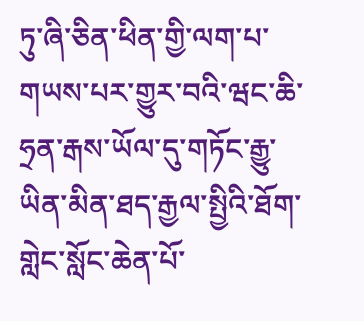ཏུ་ཞི་ཅིན་ཕིན་གྱི་ལག་པ་གཡས་པར་གྱུར་བའི་ཝང་ཆི་ཧྲན་རྒས་ཡོལ་དུ་གཏོང་རྒྱུ་ཡིན་མིན་ཐད་རྒྱལ་སྤྱིའི་ཐོག་གླེང་སློང་ཆེན་པོ་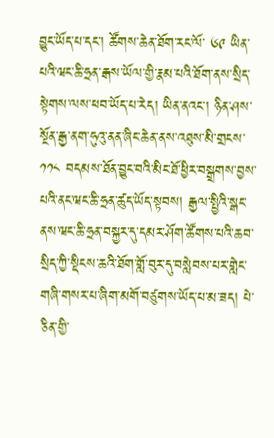བྱུང་ཡོད་པ་དང་། ཚོགས་ཆེན་ཐོག་རང་ལོ་ ༦༩ ཡིན་པའི་ཝང་ཆི་ཧྲན་རྒས་ཡོལ་གྱི་རྣམ་པའི་ཐོག་ནས་སྲིད་སྟེགས་ལས་ཕབ་ཡོད་པ་རེད། ཡིན་ནའང་། ཉིན་ཤས་སྔོན་རྒྱ་ནག་ཧུའུ་ནན་ཞིང་ཆེན་ནས་འཐུས་མི་གྲངས་༡༡༨ བདམས་ཐོན་བྱུང་བའི་མིང་ཐོ་ཕྱིར་བསྒྲགས་བྱས་པའི་ནང་ཝང་ཆི་ཧྲན་ཚུད་ཡོད་སྟབས། རྒྱལ་སྤྱིའི་སྒང་ནས་ཝང་ཆི་ཧྲན་བསྐྱར་དུ་དམར་ཤོག་ཚོགས་པའི་ཆབ་སྲིད་ཀྱི་སྡིངས་ཆའི་ཐོག་གློ་བུར་དུ་བསླེབས་པར་གླེང་གཞི་གསར་པ་ཞིག་མགོ་བཙུགས་ཡོད་པ་མ་ཟད། པེ་ཅིན་གྱི་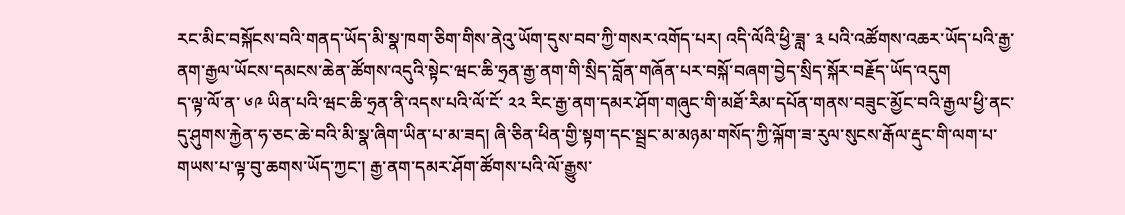རང་མིང་བསྐོངས་བའི་གནད་ཡོད་མི་སྣ་ཁག་ཅིག་གིས་ནེའུ་ཡོག་དུས་བབ་ཀྱི་གསར་འགོད་པར། འདི་ལོའི་ཕྱི་ཟླ་ ༣ པའི་འཚོགས་འཆར་ཡོད་པའི་རྒྱ་ནག་རྒྱལ་ཡོངས་དམངས་ཆེན་ཚོགས་འདུའི་སྟེང་ཝང་ཆི་ཧྲན་རྒྱ་ནག་གི་སྲིད་བློན་གཞོན་པར་བསྐོ་བཞག་བྱེད་སྲིད་སྐོར་བརྗོད་ཡོད་འདུག
ད་ལྟ་ལོ་ན་ ༦༩ ཡིན་པའི་ཝང་ཆི་ཧྲན་ནི་འདས་པའི་ལོ་ངོ་ ༢༢ རིང་རྒྱ་ནག་དམར་ཤོག་གཞུང་གི་མཐོ་རིམ་དཔོན་གནས་བཟུང་མྱོང་བའི་རྒྱལ་ཕྱི་ནང་དུ་ཤུགས་རྐྱེན་ཧ་ཅང་ཆེ་བའི་མི་སྣ་ཞིག་ཡིན་པ་མ་ཟད། ཞི་ཅིན་ཕིན་གྱི་སྟག་དང་སྦྲང་མ་མཉམ་གསོད་ཀྱི་ལྐོག་ཟ་རུལ་སུངས་རྒོལ་རྡུང་གི་ལག་པ་གཡས་པ་ལྟ་བུ་ཆགས་ཡོད་ཀྱང་། རྒྱ་ནག་དམར་ཤོག་ཚོགས་པའི་ལོ་རྒྱུས་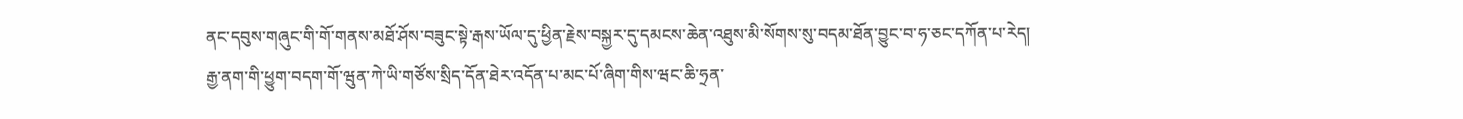ནང་དབུས་གཞུང་གི་གོ་གནས་མཐོ་ཤོས་བཟུང་སྟེ་རྒས་ཡོལ་དུ་ཕྱིན་རྗེས་བསྐྱར་དུ་དམངས་ཆེན་འཐུས་མི་སོགས་སུ་བདམ་ཐོན་བྱུང་བ་ཧ་ཅང་དཀོན་པ་རེད།
རྒྱ་ནག་གི་ཕྱུག་བདག་གོ་ཝུན་ཀེ་ཡི་གཙོས་སྲིད་དོན་ཐེར་འདོན་པ་མང་པོ་ཞིག་གིས་ཝང་ཆི་ཧྲན་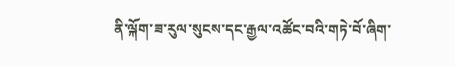ནི་ལྐོག་ཟ་རུལ་སུངས་དང་རྒྱལ་འཚོང་བའི་གཏེ་བོ་ཞིག་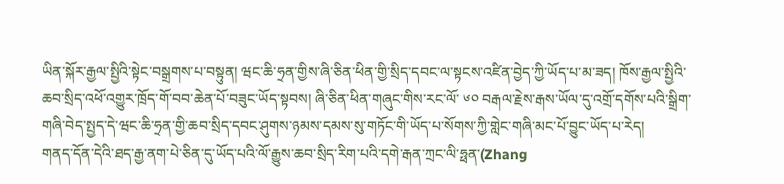ཡིན་སྐོར་རྒྱལ་སྤྱིའི་སྟེང་བསྒྲགས་པ་བསྟུན། ཝང་ཆི་ཧྲན་གྱིས་ཞི་ཅིན་ཕིན་གྱི་སྲིད་དབང་ལ་སྟངས་འཛིན་བྱེད་ཀྱི་ཡོད་པ་མ་ཟད། ཁོས་རྒྱལ་སྤྱིའི་ཆབ་སྲིད་འཕོ་འགྱུར་ཁྲོད་གོ་བབ་ཆེན་པོ་བཟུང་ཡོད་སྟབས། ཞི་ཅིན་ཕིན་གཞུང་གིས་རང་ལོ་ ༦༠ བརྒལ་རྗེས་རྒས་ཡོལ་དུ་འགྲོ་དགོས་པའི་སྒྲིག་གཞི་བེད་སྤྱད་དེ་ཝང་ཆི་ཧྲན་གྱི་ཆབ་སྲིད་དབང་ཤུགས་ཉམས་དམས་སུ་གཏོང་གི་ཡོད་པ་སོགས་ཀྱི་གླེང་གཞི་མང་པོ་བྱུང་ཡོད་པ་རེད།
གནད་དོན་དེའི་ཐད་རྒྱ་ནག་པེ་ཅིན་དུ་ཡོད་པའི་ལོ་རྒྱུས་ཆབ་སྲིད་རིག་པའི་དགེ་རྒན་ཀྲང་ལི་ཧྥན་(Zhang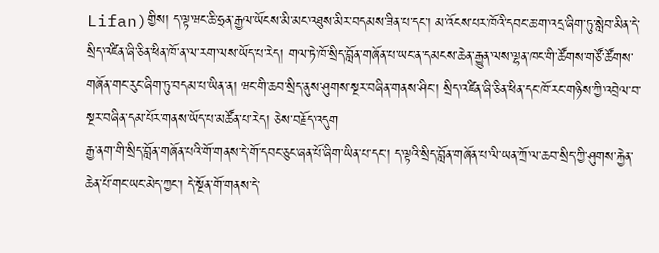Lifan)གྱིས། ད་ལྟ་ཝང་ཆི་ཧྲན་རྒྱལ་ཡོངས་མི་མང་འཐུས་མིར་བདམས་ཟིན་པ་དང་། མ་འོངས་པར་ཁོའི་དབང་ཆ་ག་འདྲ་ཞིག་ཏུ་སླེབ་མིན་དེ་སྲིད་འཛིན་ཞི་ཅིན་ཕིན་ཁོ་ན་ལ་རག་ལས་ཡོད་པ་རེད། གལ་ཏེ་ཁོ་སྲིད་བློན་གཞོན་པ་ཡང་ན་དམངས་ཆེན་རྒྱུན་ལས་ལྷན་ཁང་གི་ཚོགས་གཙོ་ཚོགས་གཞོན་གང་རུང་ཞིག་ཏུ་བདམ་པ་ཡིན་ན། ཝང་གི་ཆབ་སྲིད་ནུས་ཤུགས་སྔར་བཞིན་གནས་ཤིང་། སྲིད་འཛིན་ཞི་ཅིན་ཕིན་དང་ཁོ་རང་གཉིས་ཀྱི་འབྲེལ་བ་སྔར་བཞིན་དམ་པོར་གནས་ཡོད་པ་མཚོན་པ་རེད། ཅེས་བརྗོད་འདུག
རྒྱ་ནག་གི་སྲིད་བློན་གཞོན་པའི་གོ་གནས་དེ་གོ་དབང་ཅུང་ཞན་པོ་ཞིག་ཡིན་པ་དང་། ད་ལྟའི་སྲིད་བློན་གཞོན་པ་ལི་ཡན་ཀྲོ་ལ་ཆབ་སྲིད་ཀྱི་ཤུགས་རྐྱེན་ཆེན་པོ་གང་ཡང་མེད་ཀྱང་། དེ་སྔོན་གོ་གནས་དེ་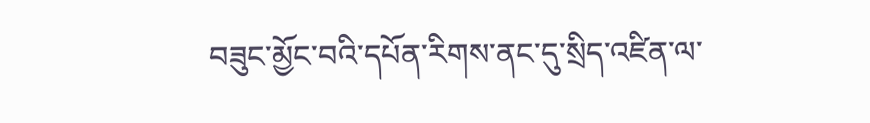བཟུང་མྱོང་བའི་དཔོན་རིགས་ནང་དུ་སྲིད་འཛིན་ལ་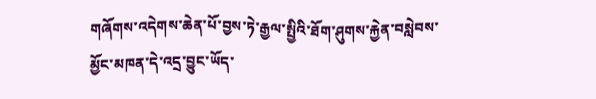གཞོགས་འདེགས་ཆེན་པོ་བྱས་ཏེ་རྒྱལ་སྤྱིའི་ཐོག་ཤུགས་རྐྱེན་བསླེབས་མྱོང་མཁན་དེ་འདྲ་བྱུང་ཡོད་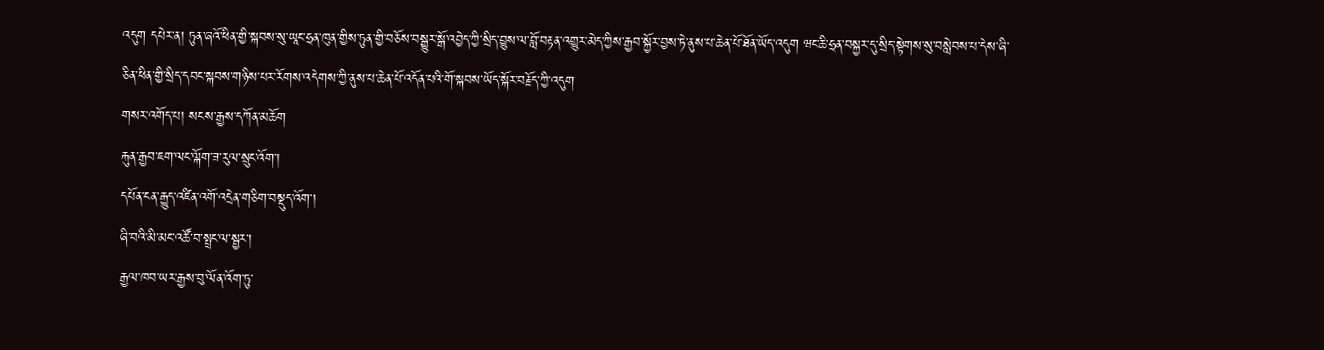འདུག དཔེར་ན། ཏུན་ཞའོ་ཕིན་གྱི་སྐབས་སུ་ཡཱང་ཧྲན་ཁུན་གྱིས་ཏུན་གྱི་བཅོས་བསྒྱུར་སྒོ་འབྱེད་ཀྱི་སྲིད་བྱུས་ལ་བློ་བརྟན་འགྱུར་མེད་ཀྱིས་རྒྱབ་སྐྱོར་བྱས་ཏེ་ནུས་པ་ཆེན་པོ་ཐོན་ཡོད་འདུག ཝང་ཆི་ཧྲན་བསྐྱར་དུ་སྲིད་སྟེགས་སུ་བསླེབས་པ་དེས་ཞི་ཅིན་ཕིན་གྱི་སྲིད་དབང་སྐབས་གཉིས་པར་རོགས་འདེགས་ཀྱི་ནུས་པ་ཆེན་པོ་འདོན་པའི་གོ་སྐབས་ཡོད་སྐོར་བརྗོད་ཀྱི་འདུག
གསར་འགོད་པ། སངས་རྒྱས་དཀོན་མཆོག
རྐུན་རྒྱབ་ཇག་ལང་ལྐོག་ཟ་རུལ་སྲུང་འོག་།
དཔོན་ངན་རྒྱུད་འཛིན་འགོ་འདྲེན་གཅིག་བསྡུད་འོག་།
ཞི་བའི་མི་མང་འཚོ་བ་སྤྲང་ལ་སྦྱར་།
རྒྱལ་ཁབ་ཡར་རྒྱས་བུ་ལོན་འོག་ཏུ་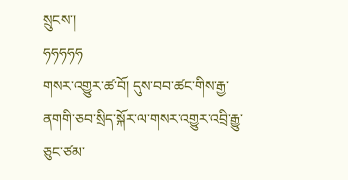སྲུངས་།
ཧཧཧཧཧ
གསར་འགྱུར་ཚ་བོ། དུས་བབ་ཚང་གིས་རྒྱ་ནགགི་ཅབ་སྲིད་སྐོར་ལ་གསར་འགྱུར་འབྲི་རྒྱུ་ཅུང་ཙམ་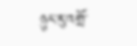ཉུང་རུ་འགྲོ་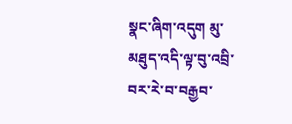སྣང་ཞིག་འདུག མུ་མཐུད་འདི་ལྟ་བུ་འབྲི་བར་རེ་བ་བརྒྱབ་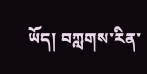ཡོད། བཀླགས་རིན་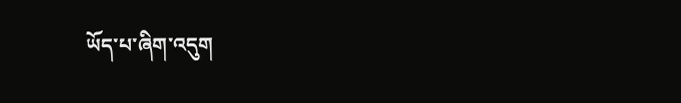ཡོད་པ་ཞིག་འདུག